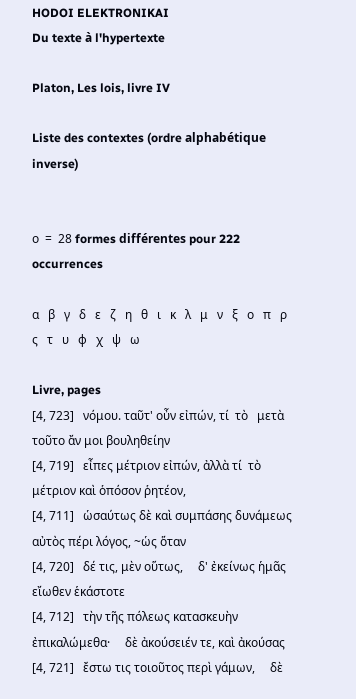HODOI ELEKTRONIKAI
Du texte à l'hypertexte

Platon, Les lois, livre IV

Liste des contextes (ordre alphabétique inverse)


ο  =  28 formes différentes pour 222 occurrences

α   β   γ   δ   ε   ζ   η   θ   ι   κ   λ   μ   ν   ξ   ο   π   ρ   ς   τ   υ   φ   χ   ψ   ω

Livre, pages
[4, 723]   νόμου. ταῦτ' οὖν εἰπών, τί  τὸ   μετὰ τοῦτο ἄν μοι βουληθείην
[4, 719]   εἶπες μέτριον εἰπών, ἀλλὰ τί  τὸ   μέτριον καὶ ὁπόσον ῥητέον,
[4, 711]   ὡσαύτως δὲ καὶ συμπάσης δυνάμεως     αὐτὸς πέρι λόγος, ~ὡς ὅταν
[4, 720]   δέ τις, μὲν οὕτως,     δ' ἐκείνως ἡμᾶς εἴωθεν ἑκάστοτε
[4, 712]   τὴν τῆς πόλεως κατασκευὴν ἐπικαλώμεθα·     δὲ ἀκούσειέν τε, καὶ ἀκούσας
[4, 721]   ἔστω τις τοιοῦτος περὶ γάμων,     δὲ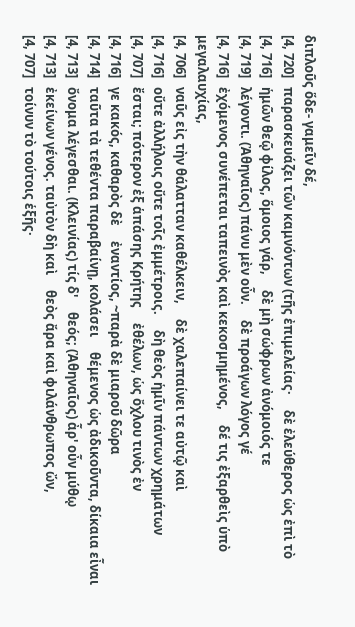διπλοῦς ὅδε- γαμεῖν δέ,
[4, 720]   παρασκευάζει τῶν καμνόντων (τῆς ἐπιμελείας·     δὲ ἐλεύθερος ὡς ἐπὶ τὸ
[4, 716]   ἡμῶν θεῷ φίλος, ὅμοιος γάρ,     δὲ μὴ σώφρων ἀνόμοιός τε
[4, 719]   λέγοντι. (Ἀθηναῖος) πάνυ μὲν οὖν.     δὲ προάγων λόγος γέ
[4, 716]   ἐχόμενος συνέπεται ταπεινὸς καὶ κεκοσμημένος,     δέ τις ἐξαρθεὶς ὑπὸ μεγαλαυχίας,
[4, 706]   ναῦς εἰς τὴν θάλατταν καθέλκειν,     δὲ χαλεπαίνει τε αὐτῷ καὶ
[4, 716]   οὔτε ἀλλήλοις οὔτε τοῖς ἐμμέτροις.     δὴ θεὸς ἡμῖν πάντων χρημάτων
[4, 707]   ἔσται; πότερον ἐξ ἁπάσης Κρήτης     ἐθέλων, ὡς ὄχλου τινὸς ἐν
[4, 716]   γε κακός, καθαρὸς δὲ     ἐναντίος, ~παρὰ δὲ μιαροῦ δῶρα
[4, 714]   ταῦτα τὰ τεθέντα παραβαίνῃ, κολάσει     θέμενος ὡς ἀδικοῦντα, δίκαια εἶναι
[4, 713]   ὄνομα λέγεσθαι. (Κλεινίας) τίς δ'     θεός; (Ἀθηναῖος) ἆρ' οὖν μύθῳ
[4, 713]   ἐκείνων γένος. ταὐτὸν δὴ καὶ     θεὸς ἄρα καὶ φιλάνθρωπος ὤν,
[4, 707]   τοίνυν τὸ τούτοις ἑξῆς·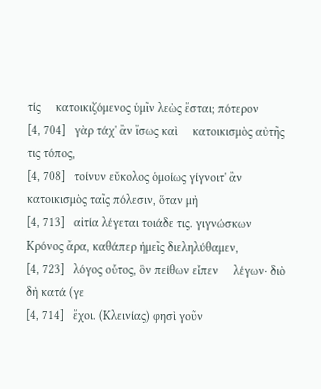τίς     κατοικιζόμενος ὑμῖν λεὼς ἔσται; πότερον
[4, 704]   γὰρ τάχ' ἂν ἴσως καὶ     κατοικισμὸς αὐτῆς τις τόπος,
[4, 708]   τοίνυν εὔκολος ὁμοίως γίγνοιτ' ἂν     κατοικισμὸς ταῖς πόλεσιν, ὅταν μὴ
[4, 713]   αἰτία λέγεται τοιάδε τις. γιγνώσκων     Κρόνος ἄρα, καθάπερ ἡμεῖς διεληλύθαμεν,
[4, 723]   λόγος οὗτος, ὃν πείθων εἶπεν     λέγων· διὸ δὴ κατά (γε
[4, 714]   ἔχοι. (Κλεινίας) φησὶ γοῦν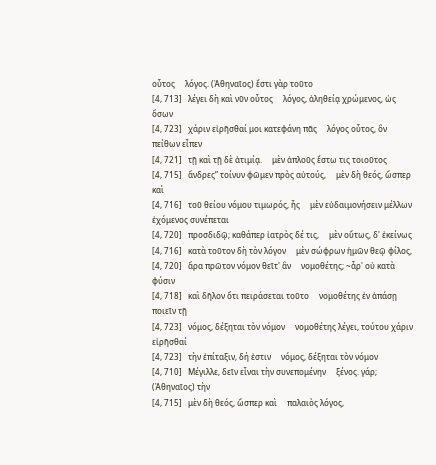οὗτος     λόγος. (Ἀθηναῖος) ἔστι γὰρ τοῦτο
[4, 713]   λέγει δὴ καὶ νῦν οὗτος     λόγος, ἀληθείᾳ χρώμενος, ὡς ὅσων
[4, 723]   χάριν εἰρῆσθαί μοι κατεφάνη πᾶς     λόγος οὗτος, ὃν πείθων εἶπεν
[4, 721]   τῇ καὶ τῇ δὲ ἀτιμίᾳ.     μὲν ἁπλοῦς ἔστω τις τοιοῦτος
[4, 715]   ἄνδρες” τοίνυν φῶμεν πρὸς αὐτούς,     μὲν δὴ θεός, ὥσπερ καὶ
[4, 716]   τοῦ θείου νόμου τιμωρός, ἧς     μὲν εὐδαιμονήσειν μέλλων ἐχόμενος συνέπεται
[4, 720]   προσδιδῷ; καθάπερ ἰατρὸς δέ τις,     μὲν οὕτως, δ' ἐκείνως
[4, 716]   κατὰ τοῦτον δὴ τὸν λόγον     μὲν σώφρων ἡμῶν θεῷ φίλος,
[4, 720]   ἄρα πρῶτον νόμον θεῖτ' ἂν     νομοθέτης; ~ἆρ' οὐ κατὰ φύσιν
[4, 718]   καὶ δῆλον ὅτι πειράσεται τοῦτο     νομοθέτης ἐν ἁπάσῃ ποιεῖν τῇ
[4, 723]   νόμος, δέξηται τὸν νόμον     νομοθέτης λέγει, τούτου χάριν εἰρῆσθαί
[4, 723]   τὴν ἐπίταξιν, δή ἐστιν     νόμος, δέξηται τὸν νόμον
[4, 710]   Μέγιλλε, δεῖν εἶναι τὴν συνεπομένην     ξένος. γάρ; (Ἀθηναῖος) τὴν
[4, 715]   μὲν δὴ θεός, ὥσπερ καὶ     παλαιὸς λόγος,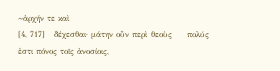~ἀρχήν τε καὶ
[4, 717]   δέχεσθαι· μάτην οὖν περὶ θεοὺς     πολύς ἐστι πόνος τοῖς ἀνοσίοις,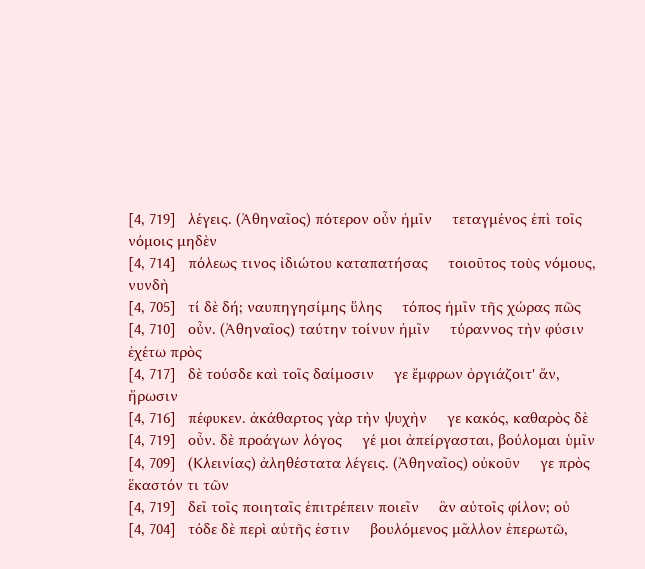[4, 719]   λέγεις. (Ἀθηναῖος) πότερον οὖν ἡμῖν     τεταγμένος ἐπὶ τοῖς νόμοις μηδὲν
[4, 714]   πόλεως τινος ἰδιώτου καταπατήσας     τοιοῦτος τοὺς νόμους, νυνδὴ
[4, 705]   τί δὲ δή; ναυπηγησίμης ὕλης     τόπος ἡμῖν τῆς χώρας πῶς
[4, 710]   οὖν. (Ἀθηναῖος) ταύτην τοίνυν ἡμῖν     τύραννος τὴν φύσιν ἐχέτω πρὸς
[4, 717]   δὲ τούσδε καὶ τοῖς δαίμοσιν     γε ἔμφρων ὀργιάζοιτ' ἄν, ἥρωσιν
[4, 716]   πέφυκεν. ἀκάθαρτος γὰρ τὴν ψυχὴν     γε κακός, καθαρὸς δὲ
[4, 719]   οὖν. δὲ προάγων λόγος     γέ μοι ἀπείργασται, βούλομαι ὑμῖν
[4, 709]   (Κλεινίας) ἀληθέστατα λέγεις. (Ἀθηναῖος) οὐκοῦν     γε πρὸς ἕκαστόν τι τῶν
[4, 719]   δεῖ τοῖς ποιηταῖς ἐπιτρέπειν ποιεῖν     ἂν αὐτοῖς φίλον; οὐ
[4, 704]   τόδε δὲ περὶ αὐτῆς ἐστιν     βουλόμενος μᾶλλον ἐπερωτῶ,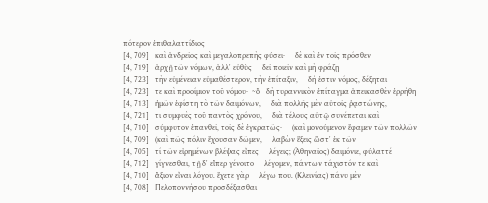πότερον ἐπιθαλαττίδιος
[4, 709]   καὶ ἀνδρεῖος καὶ μεγαλοπρεπὴς φύσει·     δὲ καὶ ἐν τοῖς πρόσθεν
[4, 719]   ἀρχῇ τῶν νόμων, ἀλλ' εὐθὺς     δεῖ ποιεῖν καὶ μὴ φράζῃ
[4, 723]   τὴν εὐμένειαν εὐμαθέστερον, τὴν ἐπίταξιν,     δή ἐστιν νόμος, δέξηται
[4, 723]   τε καὶ προοίμιον τοῦ νόμου·  ~ὃ   δὴ τυραννικὸν ἐπίταγμα ἀπεικασθὲν ἐρρήθη
[4, 713]   ἡμῶν ἐφίστη τὸ τῶν δαιμόνων,     διὰ πολλῆς μὲν αὐτοῖς ῥᾳστώνης,
[4, 721]   τι συμφυὲς τοῦ παντὸς χρόνου,     διὰ τέλους αὐτῷ συνέπεται καὶ
[4, 710]   σύμφυτον ἐπανθεῖ, τοῖς δὲ ἐγκρατῶς·     (καὶ μονούμενον ἔφαμεν τῶν πολλῶν
[4, 709]   (καὶ πῶς πόλιν ἔχουσαν δῶμεν,     λαβὼν ἕξεις ὥστ' ἐκ τῶν
[4, 705]   τί τῶν εἰρημένων βλέψας εἶπες     λέγεις; (Ἀθηναῖος) δαιμόνιε, φύλαττέ
[4, 712]   γίγνεσθαι, τῇ δ' εἴπερ γένοιτο     λέγομεν, πάντων τάχιστόν τε καὶ
[4, 710]   ἄξιον εἶναι λόγου. ἔχετε γὰρ     λέγω που. (Κλεινίας) πάνυ μὲν
[4, 708]   Πελοποννήσου προσδέξασθαι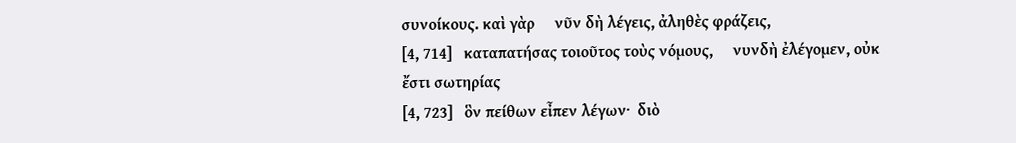συνοίκους. καὶ γὰρ     νῦν δὴ λέγεις, ἀληθὲς φράζεις,
[4, 714]   καταπατήσας τοιοῦτος τοὺς νόμους,     νυνδὴ ἐλέγομεν, οὐκ ἔστι σωτηρίας
[4, 723]   ὃν πείθων εἶπεν λέγων·  διὸ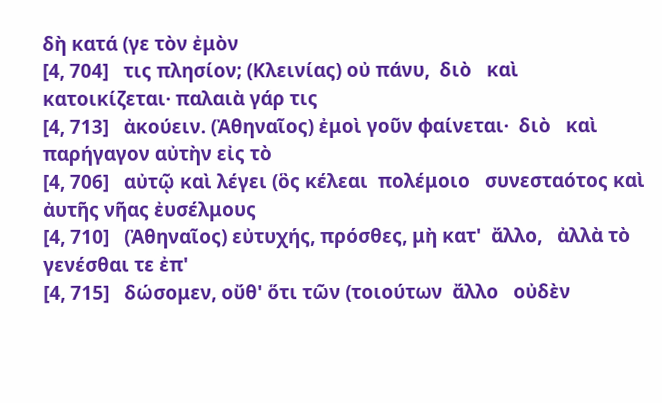δὴ κατά (γε τὸν ἐμὸν
[4, 704]   τις πλησίον; (Κλεινίας) οὐ πάνυ,  διὸ   καὶ κατοικίζεται· παλαιὰ γάρ τις
[4, 713]   ἀκούειν. (Ἀθηναῖος) ἐμοὶ γοῦν φαίνεται·  διὸ   καὶ παρήγαγον αὐτὴν εἰς τὸ
[4, 706]   αὐτῷ καὶ λέγει (ὃς κέλεαι  πολέμοιο   συνεσταότος καὶ ἀυτῆς νῆας ἐυσέλμους
[4, 710]   (Ἀθηναῖος) εὐτυχής, πρόσθες, μὴ κατ'  ἄλλο,   ἀλλὰ τὸ γενέσθαι τε ἐπ'
[4, 715]   δώσομεν, οὔθ' ὅτι τῶν (τοιούτων  ἄλλο   οὐδὲν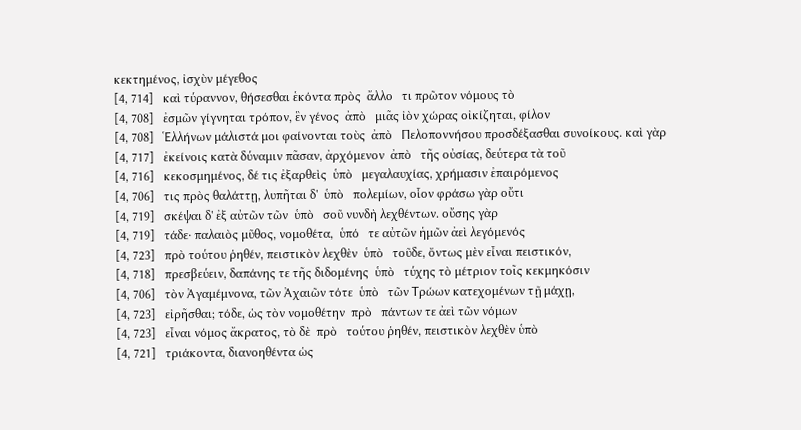κεκτημένος, ἰσχὺν μέγεθος
[4, 714]   καὶ τύραννον, θήσεσθαι ἑκόντα πρὸς  ἄλλο   τι πρῶτον νόμους τὸ
[4, 708]   ἐσμῶν γίγνηται τρόπον, ἓν γένος  ἀπὸ   μιᾶς ἰὸν χώρας οἰκίζηται, φίλον
[4, 708]   Ἑλλήνων μάλιστά μοι φαίνονται τοὺς  ἀπὸ   Πελοποννήσου προσδέξασθαι συνοίκους. καὶ γὰρ
[4, 717]   ἐκείνοις κατὰ δύναμιν πᾶσαν, ἀρχόμενον  ἀπὸ   τῆς οὐσίας, δεύτερα τὰ τοῦ
[4, 716]   κεκοσμημένος, δέ τις ἐξαρθεὶς  ὑπὸ   μεγαλαυχίας, χρήμασιν ἐπαιρόμενος
[4, 706]   τις πρὸς θαλάττῃ, λυπῆται δ'  ὑπὸ   πολεμίων, οἷον φράσω γὰρ οὔτι
[4, 719]   σκέψαι δ' ἐξ αὐτῶν τῶν  ὑπὸ   σοῦ νυνδὴ λεχθέντων. οὔσης γὰρ
[4, 719]   τάδε· παλαιὸς μῦθος, νομοθέτα,  ὑπό   τε αὐτῶν ἡμῶν ἀεὶ λεγόμενός
[4, 723]   πρὸ τούτου ῥηθέν, πειστικὸν λεχθὲν  ὑπὸ   τοῦδε, ὄντως μὲν εἶναι πειστικόν,
[4, 718]   πρεσβεύειν, δαπάνης τε τῆς διδομένης  ὑπὸ   τύχης τὸ μέτριον τοῖς κεκμηκόσιν
[4, 706]   τὸν Ἀγαμέμνονα, τῶν Ἀχαιῶν τότε  ὑπὸ   τῶν Τρώων κατεχομένων τῇ μάχῃ,
[4, 723]   εἰρῆσθαι; τόδε, ὡς τὸν νομοθέτην  πρὸ   πάντων τε ἀεὶ τῶν νόμων
[4, 723]   εἶναι νόμος ἄκρατος, τὸ δὲ  πρὸ   τούτου ῥηθέν, πειστικὸν λεχθὲν ὑπὸ
[4, 721]   τριάκοντα, διανοηθέντα ὡς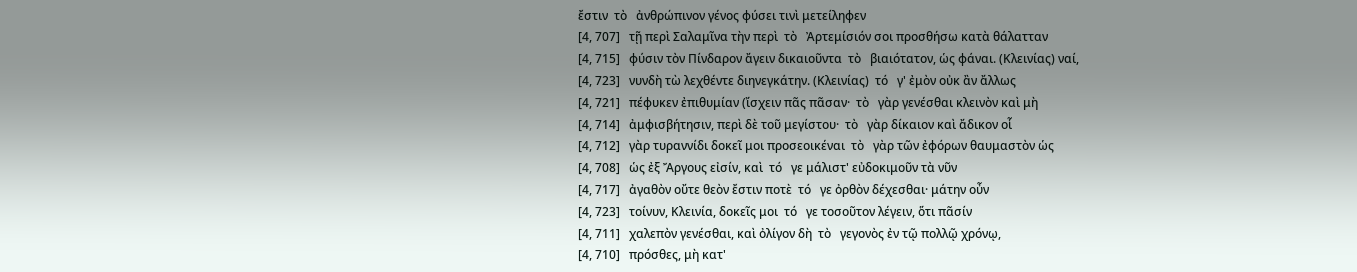ἔστιν  τὸ   ἀνθρώπινον γένος φύσει τινὶ μετείληφεν
[4, 707]   τῇ περὶ Σαλαμῖνα τὴν περὶ  τὸ   Ἀρτεμίσιόν σοι προσθήσω κατὰ θάλατταν
[4, 715]   φύσιν τὸν Πίνδαρον ἄγειν δικαιοῦντα  τὸ   βιαιότατον, ὡς φάναι. (Κλεινίας) ναί,
[4, 723]   νυνδὴ τὼ λεχθέντε διηνεγκάτην. (Κλεινίας)  τό   γ' ἐμὸν οὐκ ἂν ἄλλως
[4, 721]   πέφυκεν ἐπιθυμίαν (ἴσχειν πᾶς πᾶσαν·  τὸ   γὰρ γενέσθαι κλεινὸν καὶ μὴ
[4, 714]   ἀμφισβήτησιν, περὶ δὲ τοῦ μεγίστου·  τὸ   γὰρ δίκαιον καὶ ἄδικον οἷ
[4, 712]   γὰρ τυραννίδι δοκεῖ μοι προσεοικέναι  τὸ   γὰρ τῶν ἐφόρων θαυμαστὸν ὡς
[4, 708]   ὡς ἐξ Ἄργους εἰσίν, καὶ  τό   γε μάλιστ' εὐδοκιμοῦν τὰ νῦν
[4, 717]   ἀγαθὸν οὔτε θεὸν ἔστιν ποτὲ  τό   γε ὀρθὸν δέχεσθαι· μάτην οὖν
[4, 723]   τοίνυν, Κλεινία, δοκεῖς μοι  τό   γε τοσοῦτον λέγειν, ὅτι πᾶσίν
[4, 711]   χαλεπὸν γενέσθαι, καὶ ὀλίγον δὴ  τὸ   γεγονὸς ἐν τῷ πολλῷ χρόνῳ,
[4, 710]   πρόσθες, μὴ κατ'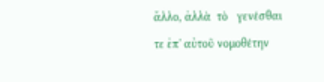ἄλλο, ἀλλὰ  τὸ   γενέσθαι τε ἐπ' αὐτοῦ νομοθέτην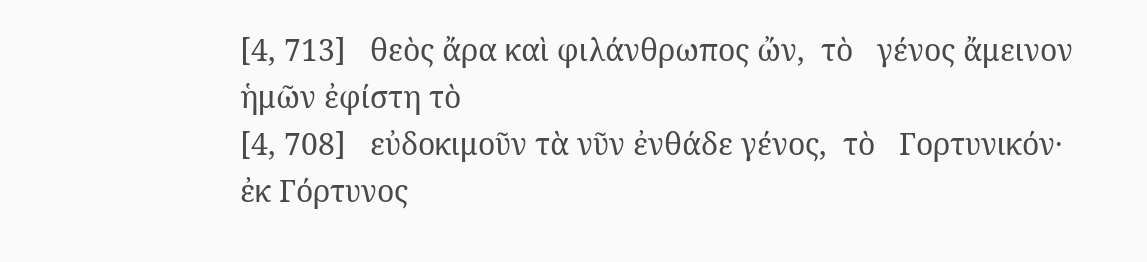[4, 713]   θεὸς ἄρα καὶ φιλάνθρωπος ὤν,  τὸ   γένος ἄμεινον ἡμῶν ἐφίστη τὸ
[4, 708]   εὐδοκιμοῦν τὰ νῦν ἐνθάδε γένος,  τὸ   Γορτυνικόν· ἐκ Γόρτυνος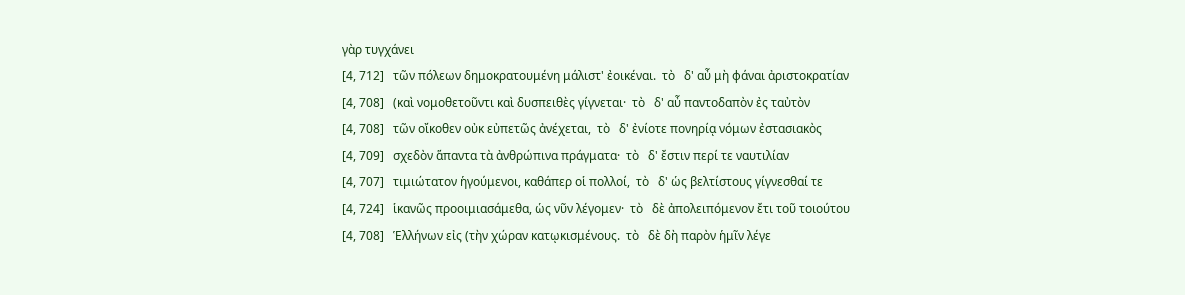γὰρ τυγχάνει
[4, 712]   τῶν πόλεων δημοκρατουμένη μάλιστ' ἐοικέναι.  τὸ   δ' αὖ μὴ φάναι ἀριστοκρατίαν
[4, 708]   (καὶ νομοθετοῦντι καὶ δυσπειθὲς γίγνεται·  τὸ   δ' αὖ παντοδαπὸν ἐς ταὐτὸν
[4, 708]   τῶν οἴκοθεν οὐκ εὐπετῶς ἀνέχεται,  τὸ   δ' ἐνίοτε πονηρίᾳ νόμων ἐστασιακὸς
[4, 709]   σχεδὸν ἅπαντα τὰ ἀνθρώπινα πράγματα·  τὸ   δ' ἔστιν περί τε ναυτιλίαν
[4, 707]   τιμιώτατον ἡγούμενοι, καθάπερ οἱ πολλοί,  τὸ   δ' ὡς βελτίστους γίγνεσθαί τε
[4, 724]   ἱκανῶς προοιμιασάμεθα, ὡς νῦν λέγομεν·  τὸ   δὲ ἀπολειπόμενον ἔτι τοῦ τοιούτου
[4, 708]   Ἑλλήνων εἰς (τὴν χώραν κατῳκισμένους.  τὸ   δὲ δὴ παρὸν ἡμῖν λέγε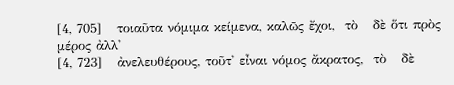[4, 705]   τοιαῦτα νόμιμα κείμενα, καλῶς ἔχοι,  τὸ   δὲ ὅτι πρὸς μέρος ἀλλ'
[4, 723]   ἀνελευθέρους, τοῦτ' εἶναι νόμος ἄκρατος,  τὸ   δὲ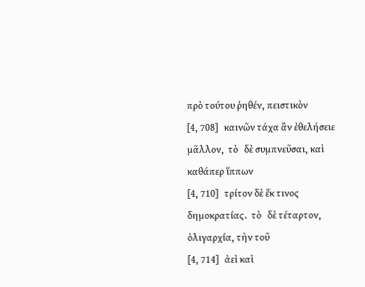πρὸ τούτου ῥηθέν, πειστικὸν
[4, 708]   καινῶν τάχα ἂν ἐθελήσειε μᾶλλον,  τὸ   δὲ συμπνεῦσαι, καὶ καθάπερ ἵππων
[4, 710]   τρίτον δὲ ἔκ τινος δημοκρατίας.  τὸ   δὲ τέταρτον, ὀλιγαρχία, τὴν τοῦ
[4, 714]   ἀεὶ καὶ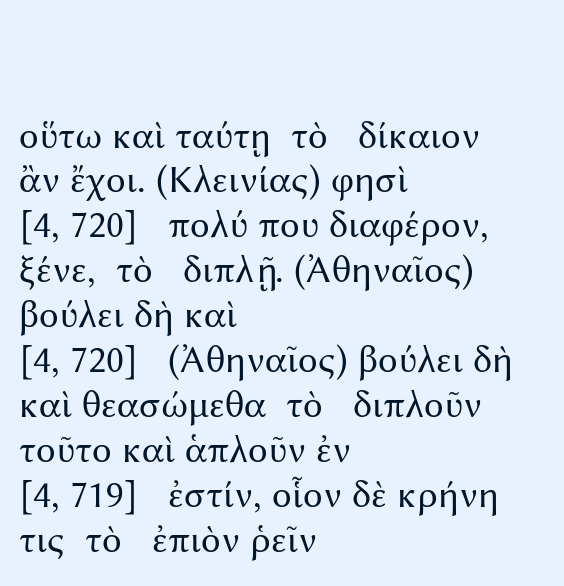οὕτω καὶ ταύτῃ  τὸ   δίκαιον ἂν ἔχοι. (Κλεινίας) φησὶ
[4, 720]   πολύ που διαφέρον, ξένε,  τὸ   διπλῇ. (Ἀθηναῖος) βούλει δὴ καὶ
[4, 720]   (Ἀθηναῖος) βούλει δὴ καὶ θεασώμεθα  τὸ   διπλοῦν τοῦτο καὶ ἁπλοῦν ἐν
[4, 719]   ἐστίν, οἷον δὲ κρήνη τις  τὸ   ἐπιὸν ῥεῖν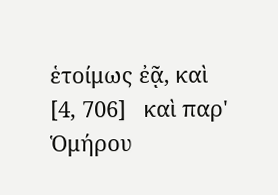ἑτοίμως ἐᾷ, καὶ
[4, 706]   καὶ παρ' Ὁμήρου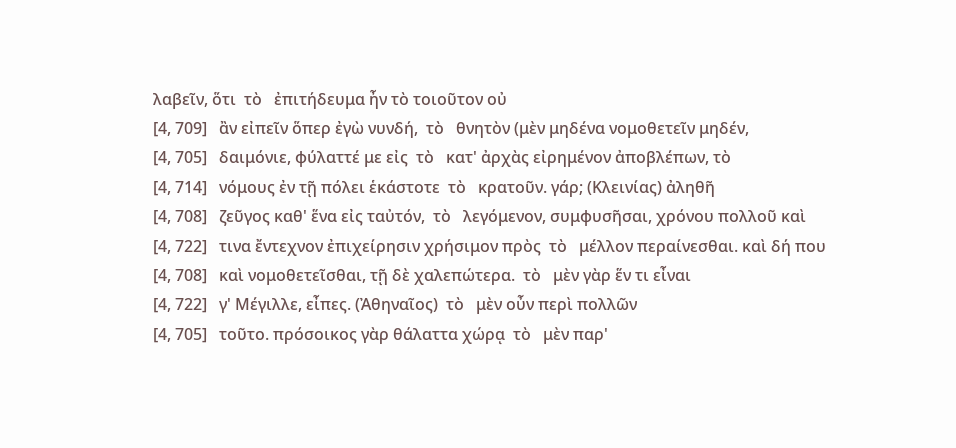λαβεῖν, ὅτι  τὸ   ἐπιτήδευμα ἦν τὸ τοιοῦτον οὐ
[4, 709]   ἂν εἰπεῖν ὅπερ ἐγὼ νυνδή,  τὸ   θνητὸν (μὲν μηδένα νομοθετεῖν μηδέν,
[4, 705]   δαιμόνιε, φύλαττέ με εἰς  τὸ   κατ' ἀρχὰς εἰρημένον ἀποβλέπων, τὸ
[4, 714]   νόμους ἐν τῇ πόλει ἑκάστοτε  τὸ   κρατοῦν. γάρ; (Κλεινίας) ἀληθῆ
[4, 708]   ζεῦγος καθ' ἕνα εἰς ταὐτόν,  τὸ   λεγόμενον, συμφυσῆσαι, χρόνου πολλοῦ καὶ
[4, 722]   τινα ἔντεχνον ἐπιχείρησιν χρήσιμον πρὸς  τὸ   μέλλον περαίνεσθαι. καὶ δή που
[4, 708]   καὶ νομοθετεῖσθαι, τῇ δὲ χαλεπώτερα.  τὸ   μὲν γὰρ ἕν τι εἶναι
[4, 722]   γ' Μέγιλλε, εἶπες. (Ἀθηναῖος)  τὸ   μὲν οὖν περὶ πολλῶν
[4, 705]   τοῦτο. πρόσοικος γὰρ θάλαττα χώρᾳ  τὸ   μὲν παρ'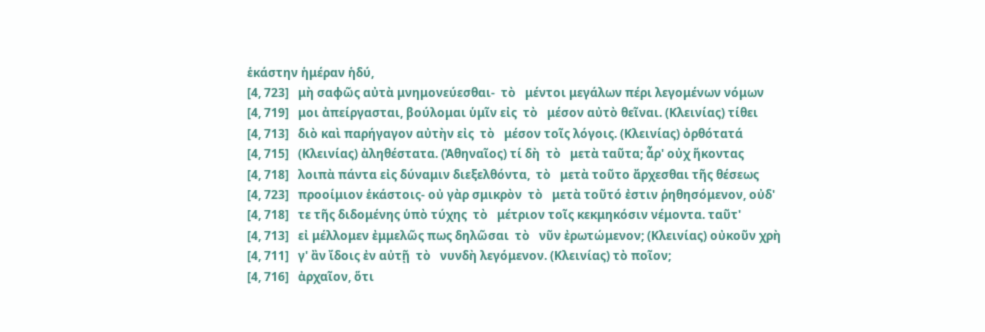ἑκάστην ἡμέραν ἡδύ,
[4, 723]   μὴ σαφῶς αὐτὰ μνημονεύεσθαι-  τὸ   μέντοι μεγάλων πέρι λεγομένων νόμων
[4, 719]   μοι ἀπείργασται, βούλομαι ὑμῖν εἰς  τὸ   μέσον αὐτὸ θεῖναι. (Κλεινίας) τίθει
[4, 713]   διὸ καὶ παρήγαγον αὐτὴν εἰς  τὸ   μέσον τοῖς λόγοις. (Κλεινίας) ὀρθότατά
[4, 715]   (Κλεινίας) ἀληθέστατα. (Ἀθηναῖος) τί δὴ  τὸ   μετὰ ταῦτα; ἆρ' οὐχ ἥκοντας
[4, 718]   λοιπὰ πάντα εἰς δύναμιν διεξελθόντα,  τὸ   μετὰ τοῦτο ἄρχεσθαι τῆς θέσεως
[4, 723]   προοίμιον ἑκάστοις- οὐ γὰρ σμικρὸν  τὸ   μετὰ τοῦτό ἐστιν ῥηθησόμενον, οὐδ'
[4, 718]   τε τῆς διδομένης ὑπὸ τύχης  τὸ   μέτριον τοῖς κεκμηκόσιν νέμοντα. ταῦτ'
[4, 713]   εἰ μέλλομεν ἐμμελῶς πως δηλῶσαι  τὸ   νῦν ἐρωτώμενον; (Κλεινίας) οὐκοῦν χρὴ
[4, 711]   γ' ἂν ἴδοις ἐν αὐτῇ  τὸ   νυνδὴ λεγόμενον. (Κλεινίας) τὸ ποῖον;
[4, 716]   ἀρχαῖον, ὅτι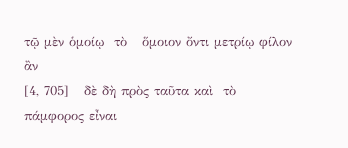τῷ μὲν ὁμοίῳ  τὸ   ὅμοιον ὄντι μετρίῳ φίλον ἂν
[4, 705]   δὲ δὴ πρὸς ταῦτα καὶ  τὸ   πάμφορος εἶναι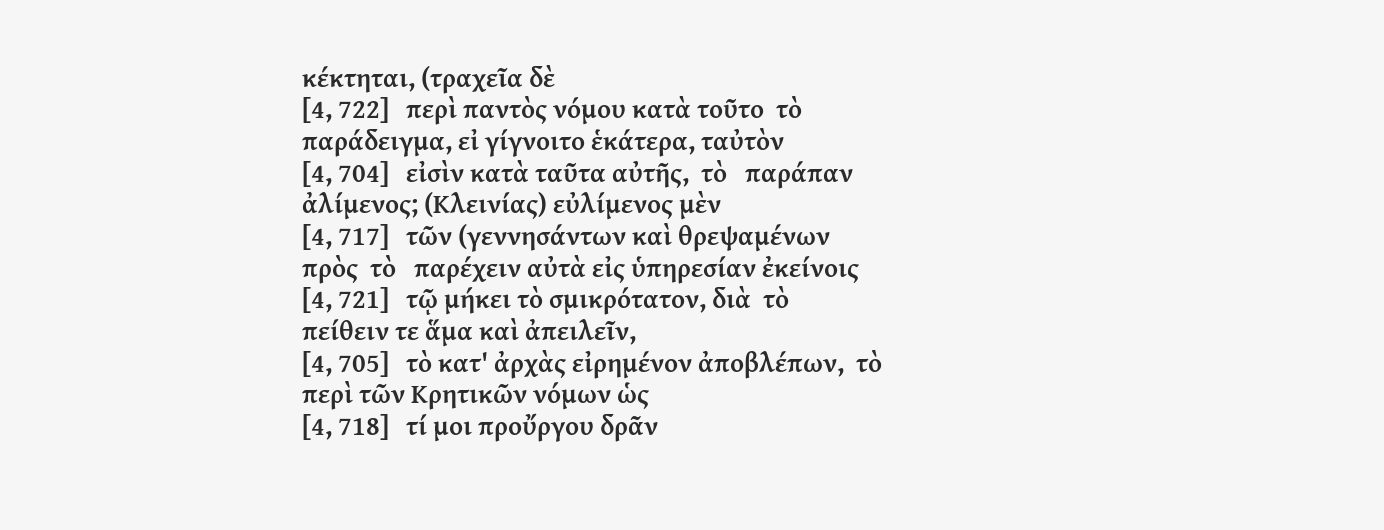κέκτηται, (τραχεῖα δὲ
[4, 722]   περὶ παντὸς νόμου κατὰ τοῦτο  τὸ   παράδειγμα, εἰ γίγνοιτο ἑκάτερα, ταὐτὸν
[4, 704]   εἰσὶν κατὰ ταῦτα αὐτῆς,  τὸ   παράπαν ἀλίμενος; (Κλεινίας) εὐλίμενος μὲν
[4, 717]   τῶν (γεννησάντων καὶ θρεψαμένων πρὸς  τὸ   παρέχειν αὐτὰ εἰς ὑπηρεσίαν ἐκείνοις
[4, 721]   τῷ μήκει τὸ σμικρότατον, διὰ  τὸ   πείθειν τε ἅμα καὶ ἀπειλεῖν,
[4, 705]   τὸ κατ' ἀρχὰς εἰρημένον ἀποβλέπων,  τὸ   περὶ τῶν Κρητικῶν νόμων ὡς
[4, 718]   τί μοι προὔργου δρᾶν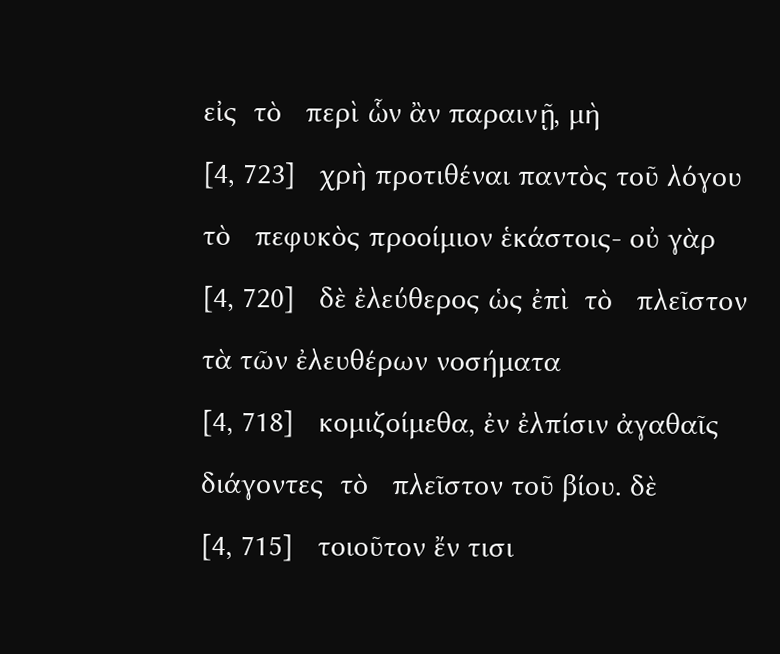εἰς  τὸ   περὶ ὧν ἂν παραινῇ, μὴ
[4, 723]   χρὴ προτιθέναι παντὸς τοῦ λόγου  τὸ   πεφυκὸς προοίμιον ἑκάστοις- οὐ γὰρ
[4, 720]   δὲ ἐλεύθερος ὡς ἐπὶ  τὸ   πλεῖστον τὰ τῶν ἐλευθέρων νοσήματα
[4, 718]   κομιζοίμεθα, ἐν ἐλπίσιν ἀγαθαῖς διάγοντες  τὸ   πλεῖστον τοῦ βίου. δὲ
[4, 715]   τοιοῦτον ἔν τισι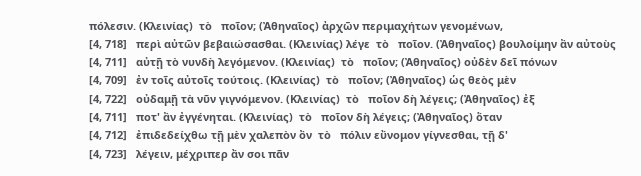πόλεσιν. (Κλεινίας)  τὸ   ποῖον; (Ἀθηναῖος) ἀρχῶν περιμαχήτων γενομένων,
[4, 718]   περὶ αὐτῶν βεβαιώσασθαι. (Κλεινίας) λέγε  τὸ   ποῖον. (Ἀθηναῖος) βουλοίμην ἂν αὐτοὺς
[4, 711]   αὐτῇ τὸ νυνδὴ λεγόμενον. (Κλεινίας)  τὸ   ποῖον; (Ἀθηναῖος) οὐδὲν δεῖ πόνων
[4, 709]   ἐν τοῖς αὐτοῖς τούτοις. (Κλεινίας)  τὸ   ποῖον; (Ἀθηναῖος) ὡς θεὸς μὲν
[4, 722]   οὐδαμῇ τὰ νῦν γιγνόμενον. (Κλεινίας)  τὸ   ποῖον δὴ λέγεις; (Ἀθηναῖος) ἐξ
[4, 711]   ποτ' ἂν ἐγγένηται. (Κλεινίας)  τὸ   ποῖον δὴ λέγεις; (Ἀθηναῖος) ὅταν
[4, 712]   ἐπιδεδείχθω τῇ μὲν χαλεπὸν ὂν  τὸ   πόλιν εὔνομον γίγνεσθαι, τῇ δ'
[4, 723]   λέγειν, μέχριπερ ἄν σοι πᾶν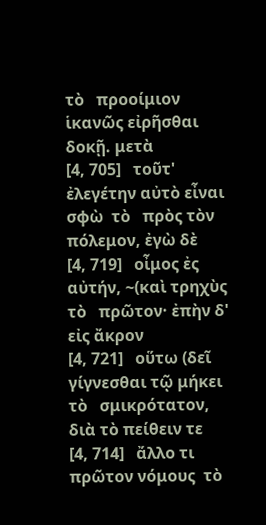τὸ   προοίμιον ἱκανῶς εἰρῆσθαι δοκῇ. μετὰ
[4, 705]   τοῦτ' ἐλεγέτην αὐτὸ εἶναι σφὼ  τὸ   πρὸς τὸν πόλεμον, ἐγὼ δὲ
[4, 719]   οἶμος ἐς αὐτήν, ~(καὶ τρηχὺς  τὸ   πρῶτον· ἐπὴν δ' εἰς ἄκρον
[4, 721]   οὕτω (δεῖ γίγνεσθαι τῷ μήκει  τὸ   σμικρότατον, διὰ τὸ πείθειν τε
[4, 714]   ἄλλο τι πρῶτον νόμους  τὸ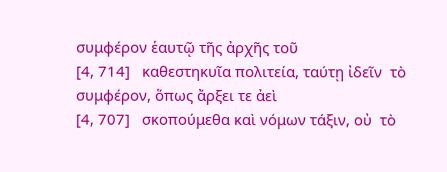συμφέρον ἑαυτῷ τῆς ἀρχῆς τοῦ
[4, 714]   καθεστηκυῖα πολιτεία, ταύτῃ ἰδεῖν  τὸ   συμφέρον, ὅπως ἄρξει τε ἀεὶ
[4, 707]   σκοπούμεθα καὶ νόμων τάξιν, οὐ  τὸ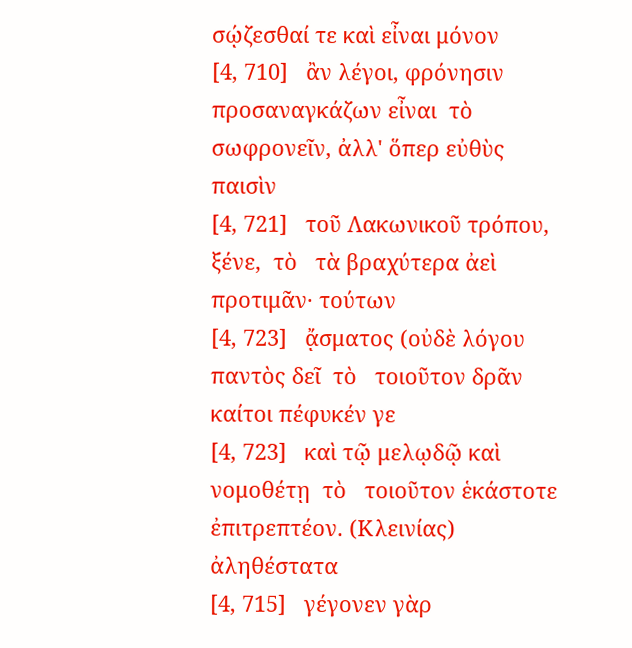σῴζεσθαί τε καὶ εἶναι μόνον
[4, 710]   ἂν λέγοι, φρόνησιν προσαναγκάζων εἶναι  τὸ   σωφρονεῖν, ἀλλ' ὅπερ εὐθὺς παισὶν
[4, 721]   τοῦ Λακωνικοῦ τρόπου, ξένε,  τὸ   τὰ βραχύτερα ἀεὶ προτιμᾶν· τούτων
[4, 723]   ᾄσματος (οὐδὲ λόγου παντὸς δεῖ  τὸ   τοιοῦτον δρᾶν καίτοι πέφυκέν γε
[4, 723]   καὶ τῷ μελῳδῷ καὶ νομοθέτῃ  τὸ   τοιοῦτον ἑκάστοτε ἐπιτρεπτέον. (Κλεινίας) ἀληθέστατα
[4, 715]   γέγονεν γὰρ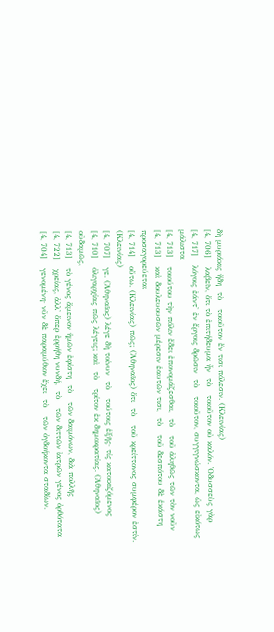δὴ μυριάκις ἤδη  τὸ   τοιοῦτον ἔν τισι πόλεσιν. (Κλεινίας)
[4, 706]   λαβεῖν, ὅτι τὸ ἐπιτήδευμα ἦν  τὸ   τοιοῦτον οὐ καλόν. Ὀδυσσεὺς γὰρ
[4, 717]   λόγοις ἐάντ' ἐν ἔργοις δρῶσιν  τὸ   τοιοῦτον, συγγιγνώσκοντα, ὡς εἰκότως μάλιστα
[4, 713]   τοιούτου τὴν πόλιν ἔδει ἐπονομάζεσθαι,  τὸ   τοῦ ἀληθῶς τῶν τὸν νοῦν
[4, 713]   καὶ δουλευουσῶν μέρεσιν ἑαυτῶν τισι,  τὸ   τοῦ δεσπότου δὲ ἑκάστη προσαγορεύεται
[4, 714]   οὕτω. (Κλεινίας) πῶς; (Ἀθηναῖος) ὅτι  τὸ   τοῦ κρείττονος συμφέρον ἐστίν. (Κλεινίας)
[4, 707]   γε. (Ἀθηναῖος) λέγε δὴ τοίνυν  τὸ   τούτοις ἑξῆς· τίς κατοικιζόμενος
[4, 710]   ὀλιγαρχίας πῶς λέγεις; καὶ  τὸ   τρίτον ἐκ δημοκρατίας. (Ἀθηναῖος) οὐδαμῶς,
[4, 713]   τὸ γένος ἄμεινον ἡμῶν ἐφίστη  τὸ   τῶν δαιμόνων, διὰ πολλῆς
[4, 722]   χρείας, ἀλλ' ὅπερ ἐρρήθη νυνδή,  τὸ   τῶν διττῶν ἰατρῶν γένος ὀρθότατα
[4, 704]   γενομένη· νῦν δὲ παραμύθιον ἔχει  τὸ   τῶν ὀγδοήκοντα σταδίων.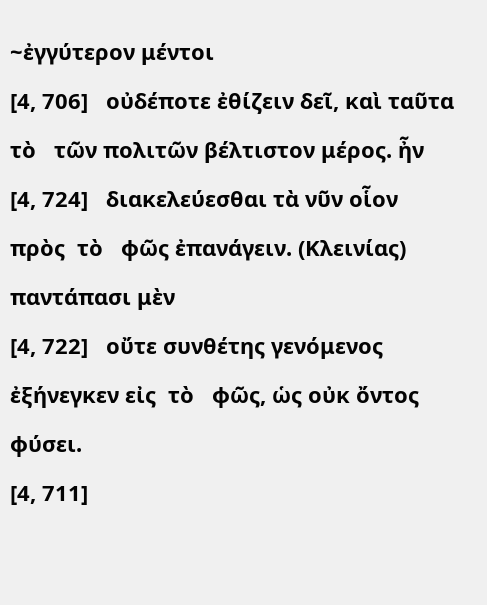~ἐγγύτερον μέντοι
[4, 706]   οὐδέποτε ἐθίζειν δεῖ, καὶ ταῦτα  τὸ   τῶν πολιτῶν βέλτιστον μέρος. ἦν
[4, 724]   διακελεύεσθαι τὰ νῦν οἷον πρὸς  τὸ   φῶς ἐπανάγειν. (Κλεινίας) παντάπασι μὲν
[4, 722]   οὔτε συνθέτης γενόμενος ἐξήνεγκεν εἰς  τὸ   φῶς, ὡς οὐκ ὄντος φύσει.
[4, 711]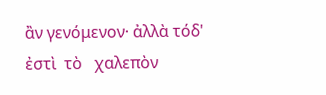ἂν γενόμενον· ἀλλὰ τόδ' ἐστὶ  τὸ   χαλεπὸν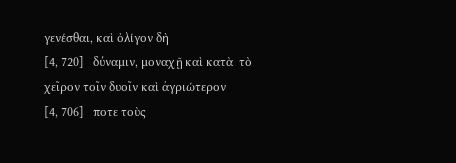γενέσθαι, καὶ ὀλίγον δὴ
[4, 720]   δύναμιν, μοναχῇ καὶ κατὰ  τὸ   χεῖρον τοῖν δυοῖν καὶ ἀγριώτερον
[4, 706]   ποτε τοὺς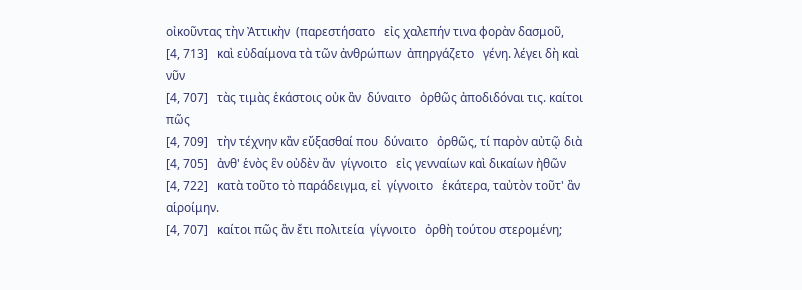οἰκοῦντας τὴν Ἀττικὴν  (παρεστήσατο   εἰς χαλεπήν τινα φορὰν δασμοῦ,
[4, 713]   καὶ εὐδαίμονα τὰ τῶν ἀνθρώπων  ἀπηργάζετο   γένη. λέγει δὴ καὶ νῦν
[4, 707]   τὰς τιμὰς ἑκάστοις οὐκ ἂν  δύναιτο   ὀρθῶς ἀποδιδόναι τις. καίτοι πῶς
[4, 709]   τὴν τέχνην κἂν εὔξασθαί που  δύναιτο   ὀρθῶς, τί παρὸν αὐτῷ διὰ
[4, 705]   ἀνθ' ἑνὸς ἓν οὐδὲν ἂν  γίγνοιτο   εἰς γενναίων καὶ δικαίων ἠθῶν
[4, 722]   κατὰ τοῦτο τὸ παράδειγμα, εἰ  γίγνοιτο   ἑκάτερα, ταὐτὸν τοῦτ' ἂν αἱροίμην.
[4, 707]   καίτοι πῶς ἂν ἔτι πολιτεία  γίγνοιτο   ὀρθὴ τούτου στερομένη;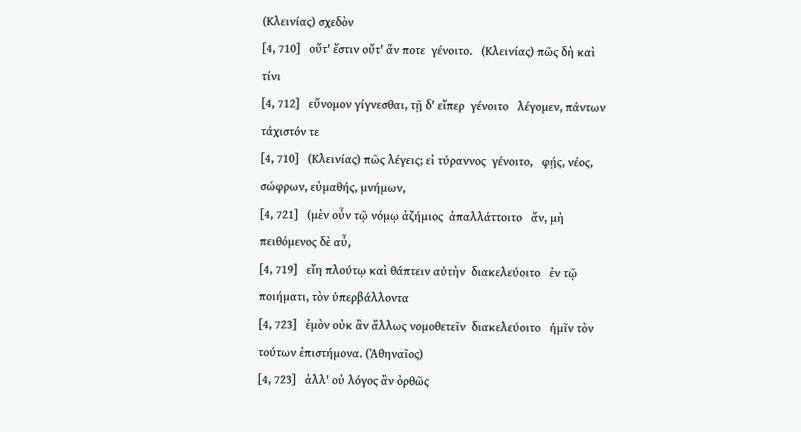(Κλεινίας) σχεδὸν
[4, 710]   οὔτ' ἔστιν οὔτ' ἄν ποτε  γένοιτο.   (Κλεινίας) πῶς δὴ καὶ τίνι
[4, 712]   εὔνομον γίγνεσθαι, τῇ δ' εἴπερ  γένοιτο   λέγομεν, πάντων τάχιστόν τε
[4, 710]   (Κλεινίας) πῶς λέγεις; εἰ τύραννος  γένοιτο,   φῄς, νέος, σώφρων, εὐμαθής, μνήμων,
[4, 721]   (μὲν οὖν τῷ νόμῳ ἀζήμιος  ἀπαλλάττοιτο   ἄν, μὴ πειθόμενος δὲ αὖ,
[4, 719]   εἴη πλούτῳ καὶ θάπτειν αὑτὴν  διακελεύοιτο   ἐν τῷ ποιήματι, τὸν ὑπερβάλλοντα
[4, 723]   ἐμὸν οὐκ ἂν ἄλλως νομοθετεῖν  διακελεύοιτο   ἡμῖν τὸν τούτων ἐπιστήμονα. (Ἀθηναῖος)
[4, 723]   ἀλλ' οὐ λόγος ἂν ὀρθῶς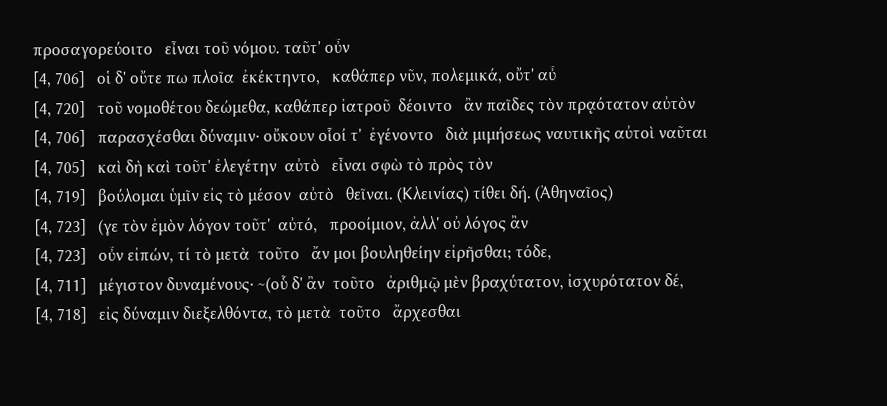προσαγορεύοιτο   εἶναι τοῦ νόμου. ταῦτ' οὖν
[4, 706]   οἱ δ' οὔτε πω πλοῖα  ἐκέκτηντο,   καθάπερ νῦν, πολεμικά, οὔτ' αὖ
[4, 720]   τοῦ νομοθέτου δεώμεθα, καθάπερ ἰατροῦ  δέοιντο   ἂν παῖδες τὸν πρᾳότατον αὐτὸν
[4, 706]   παρασχέσθαι δύναμιν· οὔκουν οἷοί τ'  ἐγένοντο   διὰ μιμήσεως ναυτικῆς αὐτοὶ ναῦται
[4, 705]   καὶ δὴ καὶ τοῦτ' ἐλεγέτην  αὐτὸ   εἶναι σφὼ τὸ πρὸς τὸν
[4, 719]   βούλομαι ὑμῖν εἰς τὸ μέσον  αὐτὸ   θεῖναι. (Κλεινίας) τίθει δή. (Ἀθηναῖος)
[4, 723]   (γε τὸν ἐμὸν λόγον τοῦτ'  αὐτό,   προοίμιον, ἀλλ' οὐ λόγος ἂν
[4, 723]   οὖν εἰπών, τί τὸ μετὰ  τοῦτο   ἄν μοι βουληθείην εἰρῆσθαι; τόδε,
[4, 711]   μέγιστον δυναμένους· ~(οὗ δ' ἂν  τοῦτο   ἀριθμῷ μὲν βραχύτατον, ἰσχυρότατον δέ,
[4, 718]   εἰς δύναμιν διεξελθόντα, τὸ μετὰ  τοῦτο   ἄρχεσθαι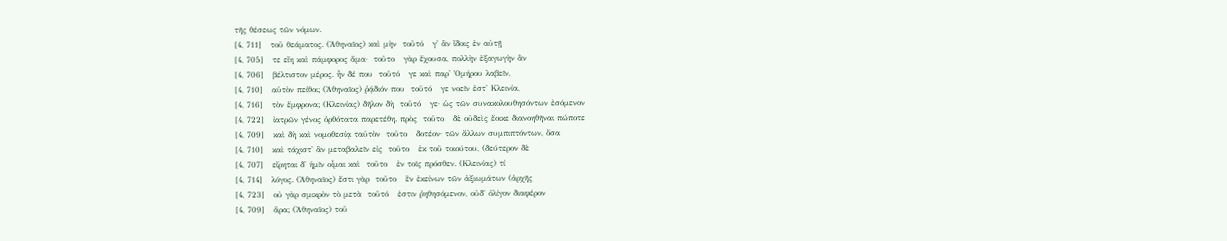τῆς θέσεως τῶν νόμων.
[4, 711]   τοῦ θεάματος. (Ἀθηναῖος) καὶ μὴν  τοῦτό   γ' ἂν ἴδοις ἐν αὐτῇ
[4, 705]   τε εἴη καὶ πάμφορος ἅμα·  τοῦτο   γὰρ ἔχουσα, πολλὴν ἐξαγωγὴν ἂν
[4, 706]   βέλτιστον μέρος. ἦν δέ που  τοῦτό   γε καὶ παρ' Ὁμήρου λαβεῖν,
[4, 710]   αὑτὸν πείθοι; (Ἀθηναῖος) ῥᾴδιόν που  τοῦτό   γε νοεῖν ἐστ' Κλεινία,
[4, 716]   τὸν ἔμφρονα; (Κλεινίας) δῆλον δὴ  τοῦτό   γε· ὡς τῶν συνακολουθησόντων ἐσόμενον
[4, 722]   ἰατρῶν γένος ὀρθότατα παρετέθη. πρὸς  τοῦτο   δὲ οὐδεὶς ἔοικε διανοηθῆναι πώποτε
[4, 709]   καὶ δὴ καὶ νομοθεσίᾳ ταὐτὸν  τοῦτο   δοτέον· τῶν ἄλλων συμπιπτόντων, ὅσα
[4, 710]   καὶ τάχιστ' ἂν μεταβαλεῖν εἰς  τοῦτο   ἐκ τοῦ τοιούτου, (δεύτερον δὲ
[4, 707]   εἴρηται δ' ἡμῖν οἶμαι καὶ  τοῦτο   ἐν τοῖς πρόσθεν. (Κλεινίας) τί
[4, 714]   λόγος. (Ἀθηναῖος) ἔστι γὰρ  τοῦτο   ἓν ἐκείνων τῶν ἀξιωμάτων (ἀρχῆς
[4, 723]   οὐ γὰρ σμικρὸν τὸ μετὰ  τοῦτό   ἐστιν ῥηθησόμενον, οὐδ' ὀλίγον διαφέρον
[4, 709]   ἄρα; (Ἀθηναῖος) τοῦ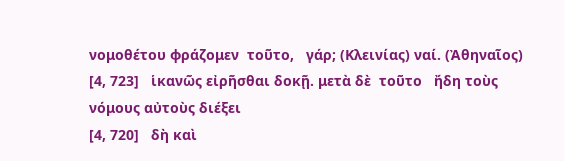νομοθέτου φράζομεν  τοῦτο,   γάρ; (Κλεινίας) ναί. (Ἀθηναῖος)
[4, 723]   ἱκανῶς εἰρῆσθαι δοκῇ. μετὰ δὲ  τοῦτο   ἤδη τοὺς νόμους αὐτοὺς διέξει
[4, 720]   δὴ καὶ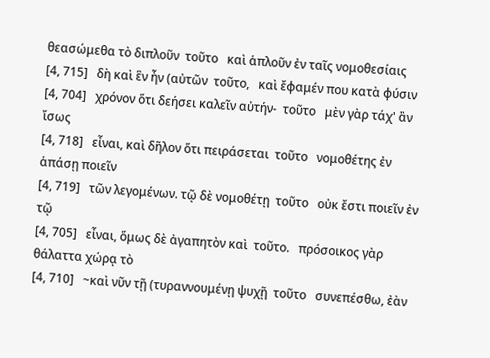θεασώμεθα τὸ διπλοῦν  τοῦτο   καὶ ἁπλοῦν ἐν ταῖς νομοθεσίαις
[4, 715]   δὴ καὶ ἓν ἦν (αὐτῶν  τοῦτο,   καὶ ἔφαμέν που κατὰ φύσιν
[4, 704]   χρόνον ὅτι δεήσει καλεῖν αὐτήν-  τοῦτο   μὲν γὰρ τάχ' ἂν ἴσως
[4, 718]   εἶναι, καὶ δῆλον ὅτι πειράσεται  τοῦτο   νομοθέτης ἐν ἁπάσῃ ποιεῖν
[4, 719]   τῶν λεγομένων. τῷ δὲ νομοθέτῃ  τοῦτο   οὐκ ἔστι ποιεῖν ἐν τῷ
[4, 705]   εἶναι, ὅμως δὲ ἀγαπητὸν καὶ  τοῦτο.   πρόσοικος γὰρ θάλαττα χώρᾳ τὸ
[4, 710]   ~καὶ νῦν τῇ (τυραννουμένῃ ψυχῇ  τοῦτο   συνεπέσθω, ἐὰν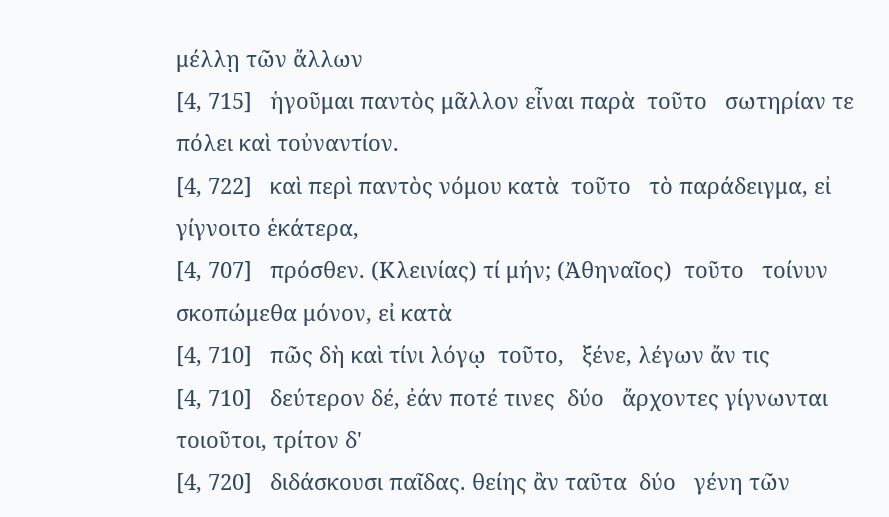μέλλῃ τῶν ἄλλων
[4, 715]   ἡγοῦμαι παντὸς μᾶλλον εἶναι παρὰ  τοῦτο   σωτηρίαν τε πόλει καὶ τοὐναντίον.
[4, 722]   καὶ περὶ παντὸς νόμου κατὰ  τοῦτο   τὸ παράδειγμα, εἰ γίγνοιτο ἑκάτερα,
[4, 707]   πρόσθεν. (Κλεινίας) τί μήν; (Ἀθηναῖος)  τοῦτο   τοίνυν σκοπώμεθα μόνον, εἰ κατὰ
[4, 710]   πῶς δὴ καὶ τίνι λόγῳ  τοῦτο,   ξένε, λέγων ἄν τις
[4, 710]   δεύτερον δέ, ἐάν ποτέ τινες  δύο   ἄρχοντες γίγνωνται τοιοῦτοι, τρίτον δ'
[4, 720]   διδάσκουσι παῖδας. θείης ἂν ταῦτα  δύο   γένη τῶν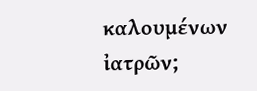καλουμένων ἰατρῶν;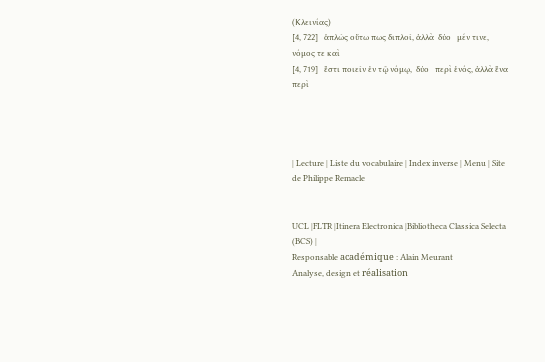(Κλεινίας)
[4, 722]   ἁπλῶς οὕτω πως διπλοῖ, ἀλλὰ  δύο   μέν τινε, νόμος τε καὶ
[4, 719]   ἔστι ποιεῖν ἐν τῷ νόμῳ,  δύο   περὶ ἑνός, ἀλλὰ ἕνα περὶ




| Lecture | Liste du vocabulaire | Index inverse | Menu | Site de Philippe Remacle


UCL |FLTR |Itinera Electronica |Bibliotheca Classica Selecta (BCS) |
Responsable académique : Alain Meurant
Analyse, design et réalisation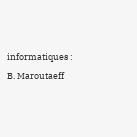informatiques : B. Maroutaeff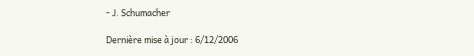- J. Schumacher

Dernière mise à jour : 6/12/2006